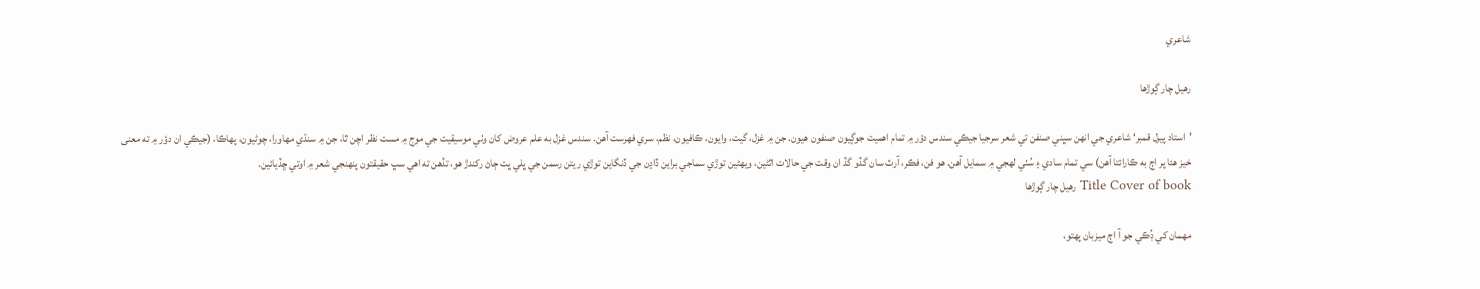شاعري

رهيل چار ڳوڙها

’استاد پيرل قمبر‘ شاعري جي انهن سڀني صنفن تي شعر سرجيا جيڪي سندس دؤر ۾ تمام اهميت جوڳيون صنفون هيون. جن ۾ غزل، گيت، وايون، ڪافيون، نظم، سري فهرست آهن. سندس غزل به علم عروض کان وٺي موسيقيت جي موج ۾ مست نظر اچن ٿا، جن ۾ سنڌي مهاورا، چوڻيون، پهاڪا، (جيڪي ان دؤر ۾ ته معنى خيز هئا پر اڄ به ڪارائتا آهن) سي تمام سادي ۽ سُٺي لهجي ۾ سمايل آهن. هو فن، فڪر، آرٽ سان گڏو گڏ ان وقت جي حالات اٿڻين، ويهڻين توڙي سماجي براين ڏاڍن جي ڏنگاين توڙي ريتن رسمن جي ڀلي ڀت ڄاڻ رکندڙ هو، تڏهن ته اهي سڀ حقيقتون پنهنجي شعر ۾ اوتي ڇڏيائين.
Title Cover of book رهيل چار ڳوڙها

مهمان کي ڊُڪي جو آ اڄ ميزبان پهتو،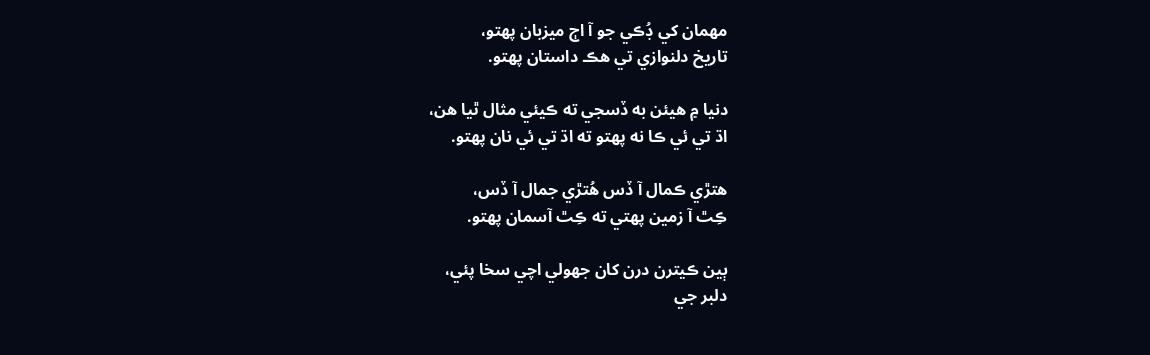مهمان کي ڊُڪي جو آ اڄ ميزبان پهتو،
تاريخ دلنوازي تي هڪ داستان پهتو.

دنيا ۾ هيئن به ڏسجي ته ڪيئي مثال ٿيا هن،
اڌ تي ئي ڪا نه پهتو ته اڌ تي ئي نان پهتو.

هتڙي ڪمال آ ڏس هُتڙي جمال آ ڏس،
ڪِٿ آ زمين پهتي ته ڪِٿ آسمان پهتو.

ٻين ڪيترن درن کان جهولي اچي سخا پئي،
دلبر جي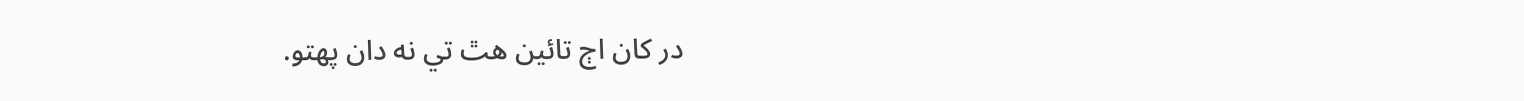در کان اڄ تائين هٿ تي نه دان پهتو.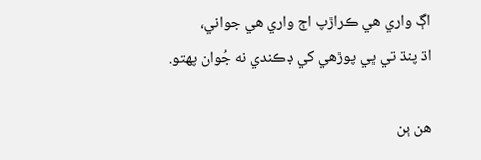اڳ واري هي ڪراڙپ اڄ واري هي جواني،
اڌ پنڌ تي ڀي پوڙهي کي ڊڪندي نه جُوان پهتو.

هن ٻن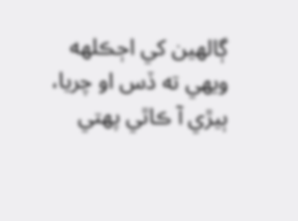ڳالهين کي اڄڪلهه ويهي ته ڏس او چريا،
ٻيڙي آ ڪاٿي پهتي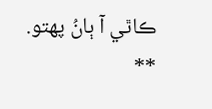ڪاٿي آ ٻانُ پهتو.
**